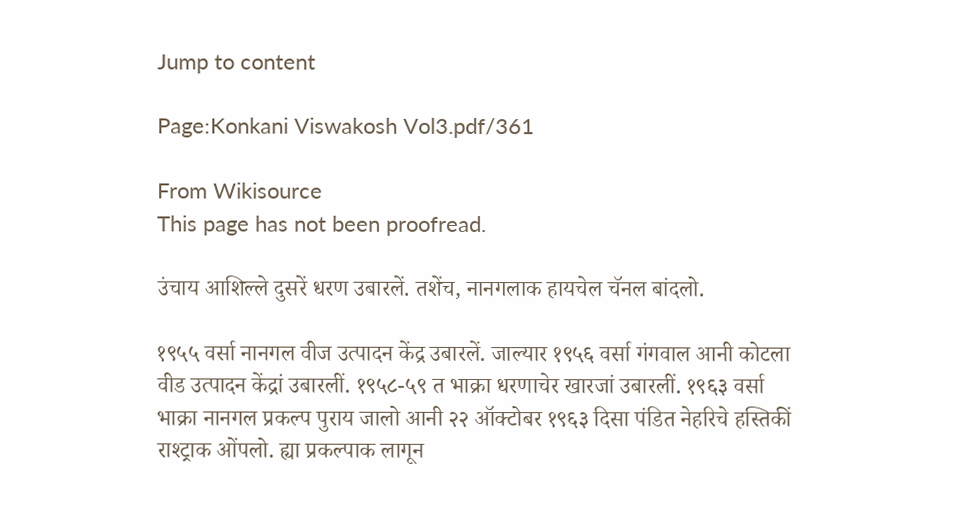Jump to content

Page:Konkani Viswakosh Vol3.pdf/361

From Wikisource
This page has not been proofread.

उंचाय आशिल्ले दुसरें धरण उबारलें. तशेंच, नानगलाक हायचेल चॅनल बांदलो.

१९५५ वर्सा नानगल वीज उत्पादन केंद्र उबारलें. जाल्यार १९५६ वर्सा गंगवाल आनी कोटला वीड उत्पादन केंद्रां उबारलीं. १९५८-५९ त भाक्रा धरणाचेर खारजां उबारलीं. १९६३ वर्सा भाक्रा नानगल प्रकल्प पुराय जालो आनी २२ ऑक्टोबर १९६३ दिसा पंडित नेहरिचे हस्तिकीं राश्ट्राक ओंपलो. ह्या प्रकल्पाक लागून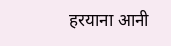हरयाना आनी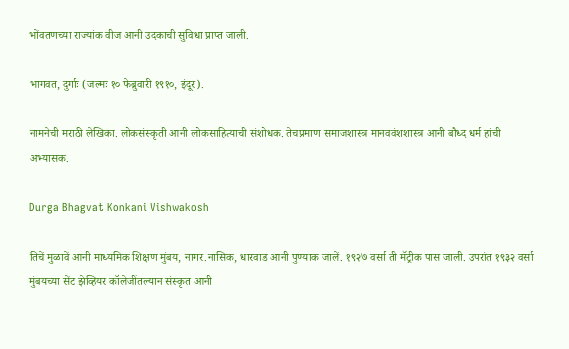भोंवतणच्या राज्यांक वीज आनी उदकाची सुविधा प्राप्त जाली.

भागवत, दुर्गाः (जल्मः १० फेब्रुवारी १९१०, इंदूर).

नामनेची मराठी लेखिका. लोकसंस्कृती आनी लोकसाहित्याची संशोधक. तेचप्रमाण समाजशास्त्र मानववंशशास्त्र आनी बौध्द धर्म हांची अभ्यासक.

Durga Bhagvat Konkani Vishwakosh

तिचें मुळावें आनी माध्यमिक शिक्षण मुंबय, नागर.नासिक, धारवाड आनी पुण्याक जालें. १९२७ वर्सा ती मॅट्रीक पास जाली. उपरांत १९३२ वर्सा मुंबयच्या सेंट झेव्हियर कॉलेजींतल्यान संस्कृत आनी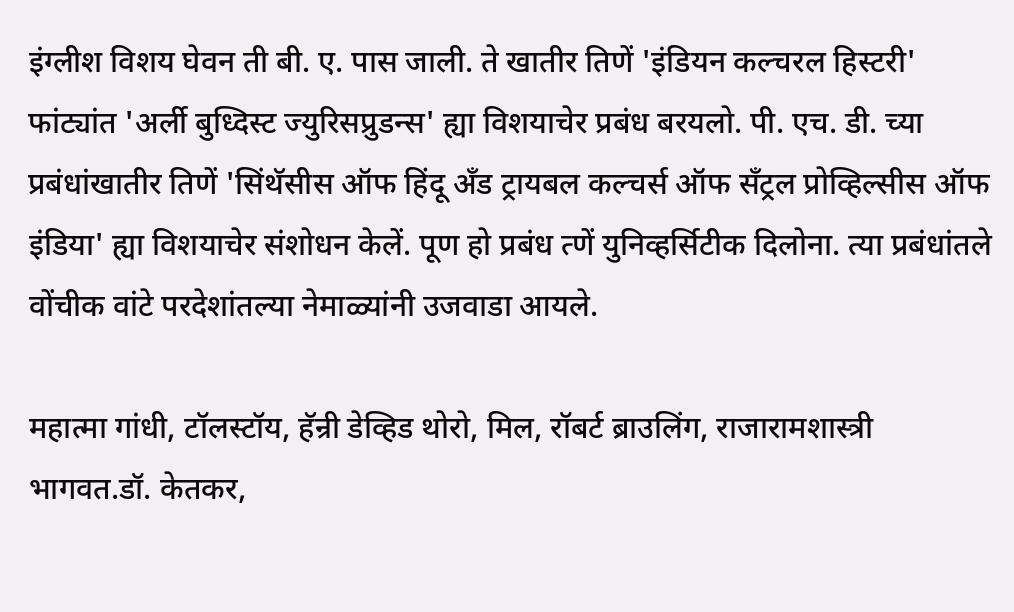इंग्लीश विशय घेवन ती बी. ए. पास जाली. ते खातीर तिणें 'इंडियन कल्चरल हिस्टरी' फांट्यांत 'अर्ली बुध्दिस्ट ज्युरिसप्रुडन्स' ह्या विशयाचेर प्रबंध बरयलो. पी. एच. डी. च्या प्रबंधांखातीर तिणें 'सिंथॅसीस ऑफ हिंदू अँड ट्रायबल कल्चर्स ऑफ सँट्रल प्रोव्हिल्सीस ऑफ इंडिया' ह्या विशयाचेर संशोधन केलें. पूण हो प्रबंध त्णें युनिव्हर्सिटीक दिलोना. त्या प्रबंधांतले वोंचीक वांटे परदेशांतल्या नेमाळ्यांनी उजवाडा आयले.

महात्मा गांधी, टॉलस्टॉय, हॅन्री डेव्हिड थोरो, मिल, रॉबर्ट ब्राउलिंग, राजारामशास्त्री भागवत.डॉ. केतकर,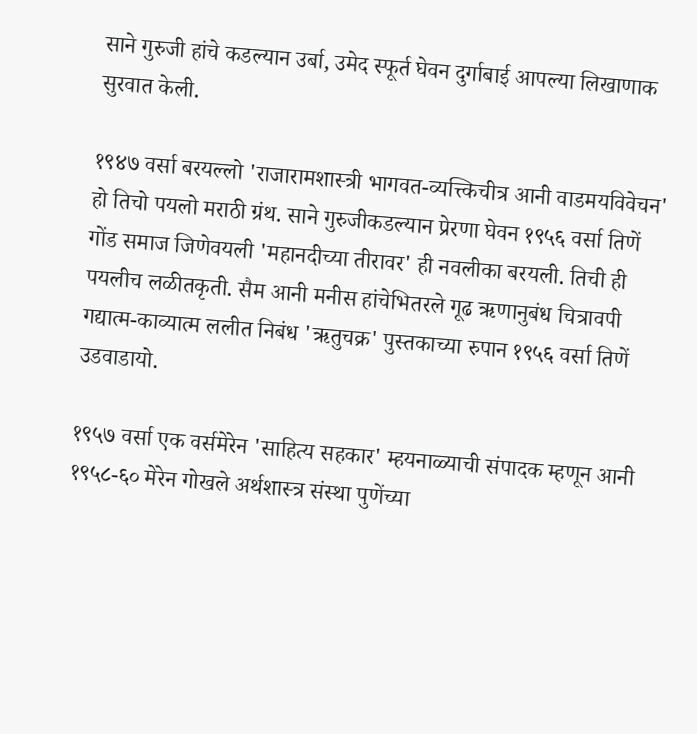साने गुरुजी हांचे कडल्यान उर्बा, उमेद स्फूर्त घेवन दुर्गाबाई आपल्या लिखाणाक सुरवात केली.

१९४७ वर्सा बरयल्लो 'राजारामशास्त्री भागवत-व्यत्त्किचीत्र आनी वाडमयविवेचन' हो तिचो पयलो मराठी ग्रंथ. साने गुरुजीकडल्यान प्रेरणा घेवन १९५६ वर्सा तिणें गोंड समाज जिणेवयली 'महानदीच्या तीरावर' ही नवलीका बरयली. तिची ही पयलीच लळीतकृती. सैम आनी मनीस हांचेभितरले गूढ ऋणानुबंध चित्रावपी गद्यात्म-काव्यात्म ललीत निबंध 'ऋतुचक्र' पुस्तकाच्या रुपान १९५६ वर्सा तिणें उडवाडायो.

१९५७ वर्सा एक वर्समेरेन 'साहित्य सहकार' म्हयनाळ्याची संपादक म्हणून आनी १९५८-६० मेरेन गोखले अर्थशास्त्र संस्था पुणेंच्या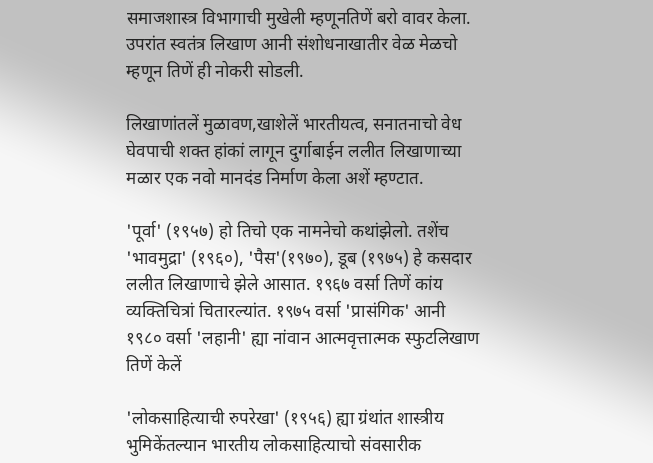समाजशास्त्र विभागाची मुखेली म्हणूनतिणें बरो वावर केला. उपरांत स्वतंत्र लिखाण आनी संशोधनाखातीर वेळ मेळचो म्हणून तिणें ही नोकरी सोडली.

लिखाणांतलें मुळावण,खाशेलें भारतीयत्व, सनातनाचो वेध घेवपाची शक्त हांकां लागून दुर्गाबाईन ललीत लिखाणाच्या मळार एक नवो मानदंड निर्माण केला अशें म्हण्टात.

'पूर्वा' (१९५७) हो तिचो एक नामनेचो कथांझेलो. तशेंच 'भावमुद्रा' (१९६०), 'पैस'(१९७०), डूब (१९७५) हे कसदार ललीत लिखाणाचे झेले आसात. १९६७ वर्सा तिणें कांय व्यक्तिचित्रां चितारल्यांत. १९७५ वर्सा 'प्रासंगिक' आनी १९८० वर्सा 'लहानी' ह्या नांवान आत्मवृत्तात्मक स्फुटलिखाण तिणें केलें

'लोकसाहित्याची रुपरेखा' (१९५६) ह्या ग्रंथांत शास्त्रीय भुमिकेंतल्यान भारतीय लोकसाहित्याचो संवसारीक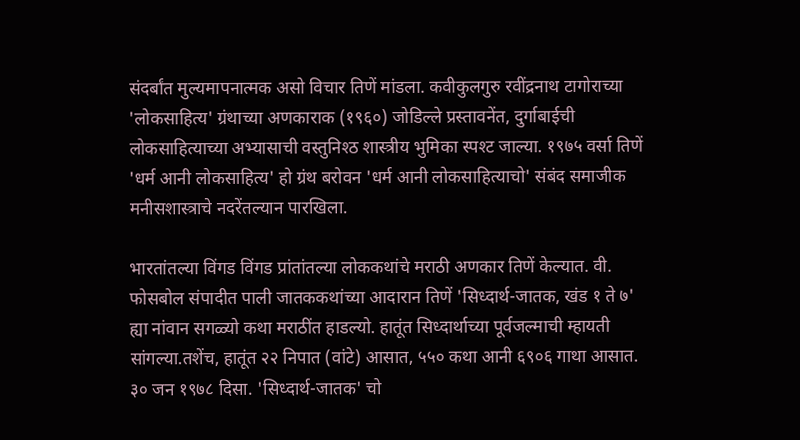संदर्बांत मुल्यमापनात्मक असो विचार तिणें मांडला. कवीकुलगुरु रवींद्रनाथ टागोराच्या 'लोकसाहित्य' ग्रंथाच्या अणकाराक (१९६०) जोडिल्ले प्रस्तावनेंत, दुर्गाबाईची लोकसाहित्याच्या अभ्यासाची वस्तुनिश्ठ शास्त्रीय भुमिका स्पश्ट जाल्या. १९७५ वर्सा तिणें 'धर्म आनी लोकसाहित्य' हो ग्रंथ बरोवन 'धर्म आनी लोकसाहित्याचो' संबंद समाजीक मनीसशास्त्राचे नदरेंतल्यान पारखिला.

भारतांतल्या विंगड विंगड प्रांतांतल्या लोककथांचे मराठी अणकार तिणें केल्यात. वी. फोसबोल संपादीत पाली जातककथांच्या आदारान तिणें 'सिध्दार्थ-जातक, खंड १ ते ७' ह्या नांवान सगळ्यो कथा मराठींत हाडल्यो. हातूंत सिध्दार्थाच्या पूर्वजल्माची म्हायती सांगल्या.तशेंच, हातूंत २२ निपात (वांटे) आसात, ५५० कथा आनी ६९०६ गाथा आसात. ३० जन १९७८ दिसा. 'सिध्दार्थ-जातक' चो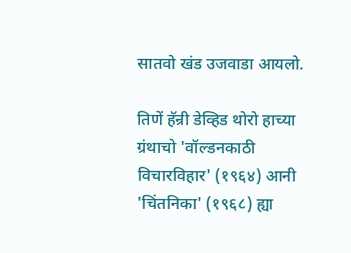सातवो खंड उजवाडा आयलो.

तिणें हॅन्री डेव्हिड थोरो हाच्या ग्रंथाचो 'वॉल्डनकाठी विचारविहार' (१९६४) आनी 'चिंतनिका' (१९६८) ह्या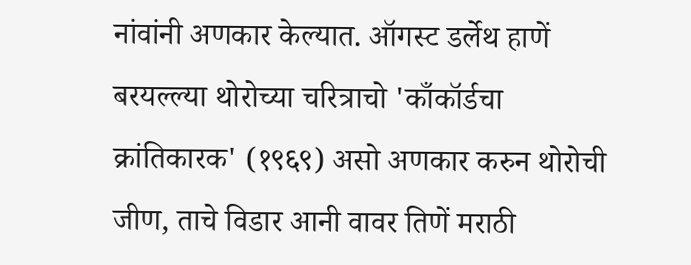नांवांनी अणकार केल्यात. ऑगस्ट डर्लेथ हाणें बरयल्ल्या थोरोच्या चरित्राचो 'काँकॉर्डचा क्रांतिकारक' (१९६९) असो अणकार करुन थोरोची जीण, ताचे विडार आनी वावर तिणें मराठी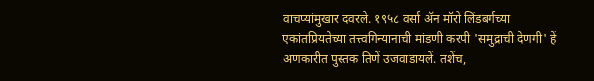वाचप्यांमुखार दवरले. १९५८ वर्सा ॲन मॉरो लिंडबर्गच्या एकांतप्रियतेच्या तत्त्वगिन्यानाची मांडणी करपी 'समुद्राची देणगी' हें अणकारीत पुस्तक तिणें उजवाडायलें. तशेंच,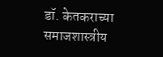डॉ. केतकराच्या समाजशास्त्रीय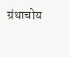ग्रंथाचोय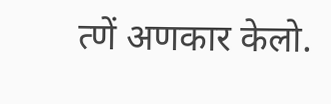त्णें अणकार केलो.